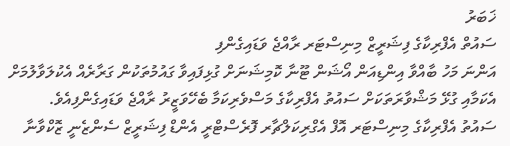ޚަބަރު
ސައުތް އެފްރިކާގެ ފިޝަރީޒް މިނިސްޓަރ ރާއްޖެ ވަޑައިގެންފި
އަންނަ މަހު ބާއްވާ އިންޑިއަން އޯޝަން ޓޫނާ ކޮމިޝަނަށް ގުޅިފައިވާ ގައުމުތަކުން ގަރާރެއް އެކުލަވާލުމަށް އެކަމާއި ގުޅޭ މަޝްވާރަތަކަށް ސައުތު އެފްރިކާގެ މަސްވެރިކަމާ ބެހޭވަޒީރު ރާއްޖެ ވަޑައިގެންފިއެވެ.
ސައުތު އެފްރިކާގެ މިނިސްޓަރ އޮފް އެގްރިކަލްޗާރ ފޮރެސްޓްރީ އެންޑް ފިޝަރީޒް ސެންޒެނީ ޒޮކްވާނާ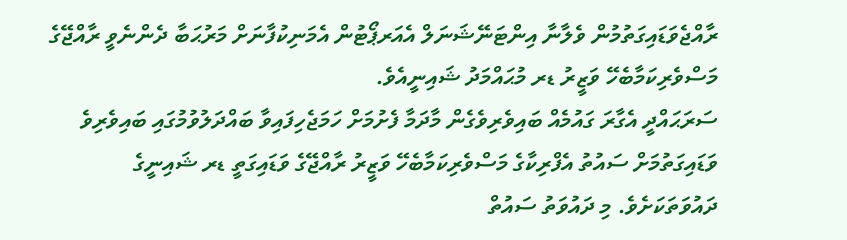ރާއްޖެވަޑައިގަތުމުން ވެލާނާ އިންޓަނޭޝަނަލް އެއަރޕޯޓުން އެމަނިކުފާނަށް މަރުޙަބާ ދެންނެވީ ރާއްޖޭގެ މަސްވެރިކަމާބެހޭ ވަޒީރު ޑރ މުޙައްމަދު ޝައިނީއެވެ.
ސަރަޙައްދީ އެގާރަ ގައުމެއް ބައިވެރިވެގެން މާދަމާ ފެށުމަށް ހަމަޖެހިފައިވާ ބައްދަލުވުމުގައި ބައިވެރިވެ ވަޑައިގަތުމަށް ސައުތު އެފްރިކާގެ މަސްވެރިކަމާބެހޭ ވަޒީރު ރާއްޖޭގެ ވަޑައިގަތީ ޑރ ޝައިނީގެ ދައުވަތަކަށެވެ. މި ދައުވަތު ސައުތް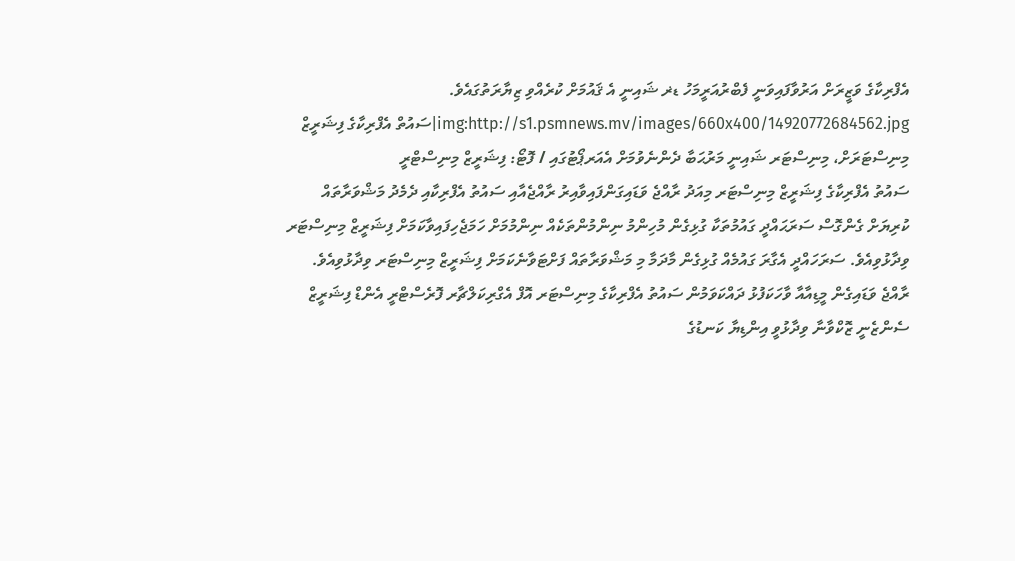އެފްރިކާގެ ވަޒީރަށް އަރުވާފައިވަނީ ފެބްރުއަރީމަހު ޑޜ ޝައިނީ އެ ޤައުމަށް ކުރެއްވި ޒިޔާރަތުގައެވެ.
img:http://s1.psmnews.mv/images/660x400/14920772684562.jpg|ސައުތް އެފްރިކާގެ ފިޝަރީޒް މިނިސްޓަރަށް، މިނިސްޓަރ ޝައިނީ މަރުޙަބާ ދެންނެވުމަށް އެއަރޕޯޓުގައި / ފޮޓޯ: ފިޝަރީޒް މިނިސްޓްރީ
ސައުތު އެފްރިކާގެ ފިޝަރީޒް މިނިސްޓަރ މިއަދު ރާއްޖެ ވަޑައިގަންފައިވާއިރު ރާއްޖެއާއި ސައުތު އެފްރިކާއި ދެމެދު މަޝްވަރާތައް ކުރިޔަށް ގެންގޮސް ސަރަޙައްދީ ގައުމުތަކާ ގުޅިގެން މުހިންމު ނިންމުންތަކެއް ނިންމުމަށް ހަމަޖެހިފައިވާކަމަށް ފިޝަރީޒް މިނިސްޓަރ ވިދާޅުވިއެވެ. ސަރަހައްދީ އެގާރަ ގައުމެއް ގުޅިގެން މާދަމާ މި މަޝްވަރާތައް ފަށްޓަވާނެކަމަށް ފިޝަރީޒް މިނިސްޓަރ ވިދާޅުވިއެވެ.
ރާއްޖެ ވަޑައިގެން މީޑިއާއާ ވާހަކަފުޅު ދައްކަވަމުން ސައުތު އެފްރިކާގެ މިނިސްޓަރ އޮފް އެގްރިކަލްޗާރ ފޮރެސްޓްރީ އެންޑް ފިޝަރީޒް ސެންޒެނީ ޒޮކްވާނާ ވިދާޅުވީ އިންޑިޔާ ކަނޑުގެ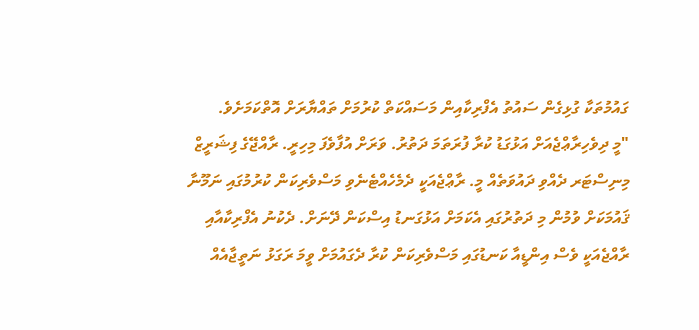ގައުމުތަކާ ގުޅިގެން ސައުތު އެފްރިކާއިން މަސައްކަތް ކުރުމަށް ތައްޔާރަށް އޮތްކަމަށެވެ.
"މީ ދިވެހިރާޢްޖެއަށް އަޅުގަޑު ކުރާ ފުރަތަމަ ދަތުރު. ވަރަށް އުފާވެފަ މިހިރީ. ރާއްޖޭގެ ފިޝަރީޒް މިނިސްޓަރ ދެއްވި ދައުވަތެއް މީ. ރާޢްޖެއަކީ ދެމެހެއްޓެނެވި މަސްވެރިކަން ކުރުމުގައި ނަމޫނާ ޤައުމަކަށް ވުމުން މި ދަތުރުގައި އެކަމަށް އަޅުގަނޑު އިސްކަން ދޭނަށް. ދެކުނު އެފްރިކާއާއި ރާއްޖެއަކީ ވެސް އިންޑީއާ ކަނޑުގައި މަސްވެރިކަން ކުރާ ދެގައުމަށް ވީމަ ރަގަޅު ނަތީޖާއެއް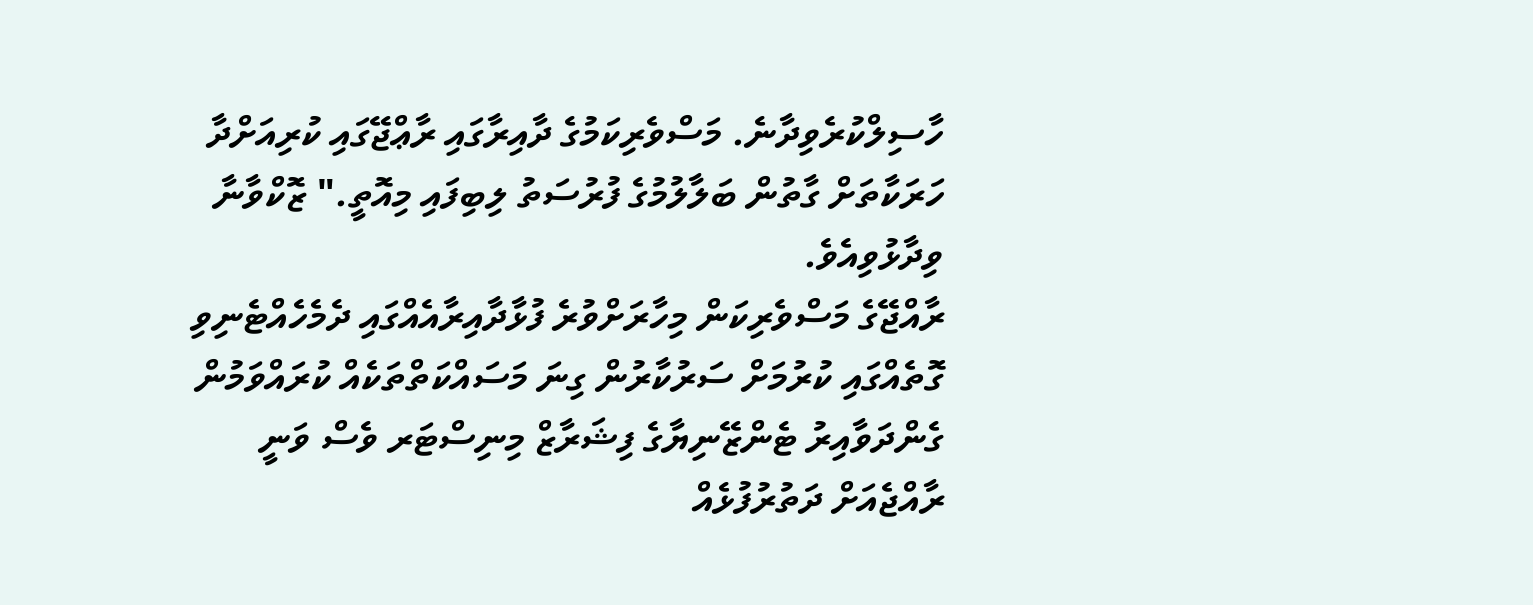ހާސިލްކުރެވިދާނެ. މަސްވެރިކަމުގެ ދާއިރާގައި ރާޢްޖޭގައި ކުރިއަށްދާ ހަރަކާތަށް ގާތުން ބަލާލުމުގެ ފުރުސަތު ލިބިފައި މިއޮތީ." ޒޮކްވާނާ ވިދާޅުވިއެވެ.
ރާއްޖޭގެ މަސްވެރިކަން މިހާރަށްވުރެ ފުޅާދާއިރާއެއްގައި ދެމެހެއްޓެނިވި ގޮތެއްގައި ކުރުމަށް ސަރުކާރުން ގިނަ މަސައްކަތްތަކެއް ކުރައްވަމުން ގެންދަވާއިރު ޓެންޒޭނިޔާގެ ފިޝަރާޒް މިނިސްޓަރ ވެސް ވަނީ ރާއްޖެއަށް ދަތުރުފުޅެއް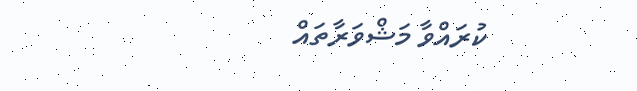ކުރައްވާ މަޝްވަރާތައް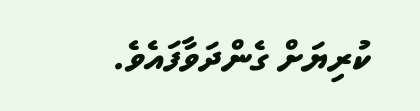ކުރިޔަށް ގެންދަވާފައެވެ.